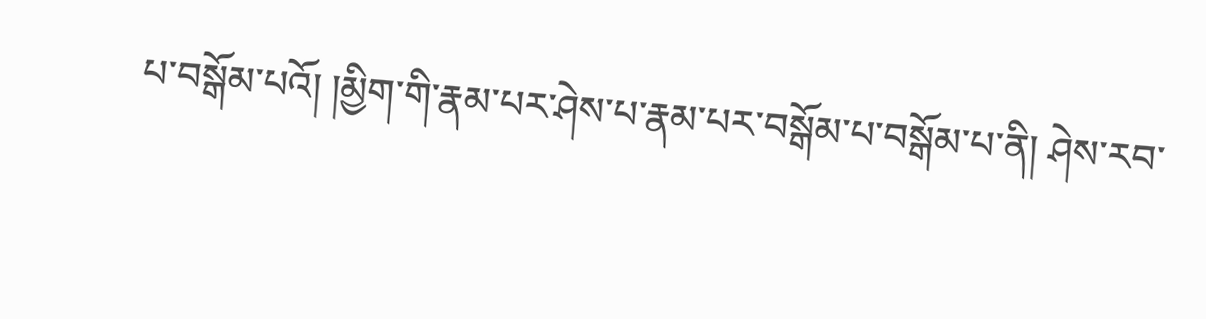པ་བསྒོམ་པའོ། །མྱིག་གི་རྣམ་པར་ཤེས་པ་རྣམ་པར་བསྒོམ་པ་བསྒོམ་པ་ནི། ཤེས་རབ་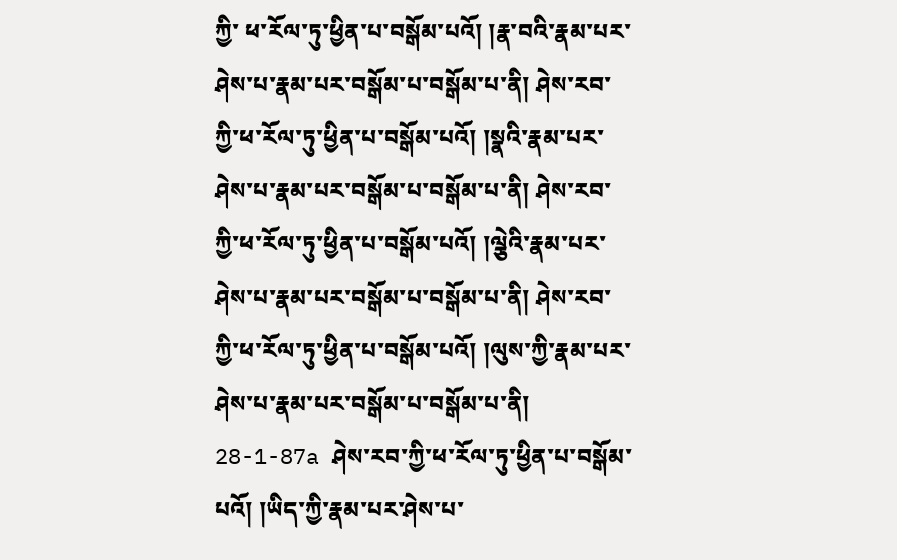ཀྱི་ ཕ་རོལ་ཏུ་ཕྱིན་པ་བསྒོམ་པའོ། །རྣ་བའི་རྣམ་པར་ཤེས་པ་རྣམ་པར་བསྒོམ་པ་བསྒོམ་པ་ནི། ཤེས་རབ་ཀྱི་ཕ་རོལ་ཏུ་ཕྱིན་པ་བསྒོམ་པའོ། །སྣའི་རྣམ་པར་ཤེས་པ་རྣམ་པར་བསྒོམ་པ་བསྒོམ་པ་ནི། ཤེས་རབ་ ཀྱི་ཕ་རོལ་ཏུ་ཕྱིན་པ་བསྒོམ་པའོ། །ལྕེའི་རྣམ་པར་ཤེས་པ་རྣམ་པར་བསྒོམ་པ་བསྒོམ་པ་ནི། ཤེས་རབ་ཀྱི་ཕ་རོལ་ཏུ་ཕྱིན་པ་བསྒོམ་པའོ། །ལུས་ཀྱི་རྣམ་པར་ཤེས་པ་རྣམ་པར་བསྒོམ་པ་བསྒོམ་པ་ནི། 28-1-87a ཤེས་རབ་ཀྱི་ཕ་རོལ་ཏུ་ཕྱིན་པ་བསྒོམ་པའོ། །ཡིད་ཀྱི་རྣམ་པར་ཤེས་པ་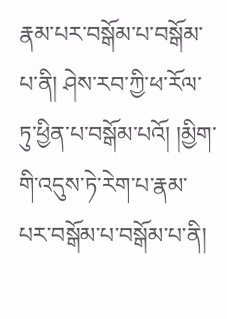རྣམ་པར་བསྒོམ་པ་བསྒོམ་པ་ནི། ཤེས་རབ་ཀྱི་ཕ་རོལ་ཏུ་ཕྱིན་པ་བསྒོམ་པའོ། །མྱིག་གི་འདུས་ཏེ་རེག་པ་རྣམ་པར་བསྒོམ་པ་བསྒོམ་པ་ནི།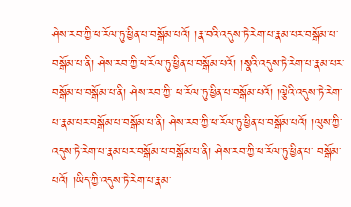ཤེས་རབ་ཀྱི་ཕ་རོལ་ཏུ་ཕྱིན་པ་བསྒོམ་པའོ། །རྣ་བའི་འདུས་ཏེ་རེག་པ་རྣམ་པར་བསྒོམ་པ་བསྒོམ་པ་ནི། ཤེས་རབ་ཀྱི་ཕ་རོལ་ཏུ་ཕྱིན་པ་བསྒོམ་པའོ། །སྣའི་འདུས་ཏེ་རེག་པ་རྣམ་པར་བསྒོམ་པ་བསྒོམ་པ་ནི། ཤེས་རབ་ཀྱི་ ཕ་རོལ་ཏུ་ཕྱིན་པ་བསྒོམ་པའོ། །ལྕེའི་འདུས་ཏེ་རེག་པ་རྣམ་པར་བསྒོམ་པ་བསྒོམ་པ་ནི། ཤེས་རབ་ཀྱི་ཕ་རོལ་ཏུ་ཕྱིན་པ་བསྒོམ་པའོ། །ལུས་ཀྱི་འདུས་ཏེ་རེག་པ་རྣམ་པར་བསྒོམ་པ་བསྒོམ་པ་ནི། ཤེས་རབ་ཀྱི་ཕ་རོལ་ཏུ་ཕྱིན་པ་ བསྒོམ་པའོ། །ཡིད་ཀྱི་འདུས་ཏེ་རེག་པ་རྣམ་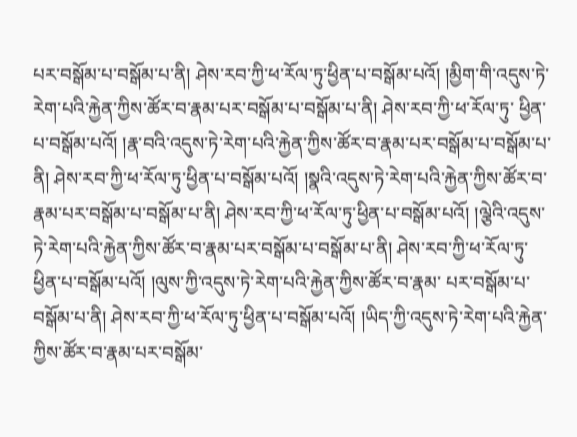པར་བསྒོམ་པ་བསྒོམ་པ་ནི། ཤེས་རབ་ཀྱི་ཕ་རོལ་ཏུ་ཕྱིན་པ་བསྒོམ་པའོ། །མྱིག་གི་འདུས་ཏེ་རེག་པའི་རྐྱེན་ཀྱིས་ཚོར་བ་རྣམ་པར་བསྒོམ་པ་བསྒོམ་པ་ནི། ཤེས་རབ་ཀྱི་ཕ་རོལ་ཏུ་ ཕྱིན་པ་བསྒོམ་པའོ། །རྣ་བའི་འདུས་ཏེ་རེག་པའི་རྐྱེན་ཀྱིས་ཚོར་བ་རྣམ་པར་བསྒོམ་པ་བསྒོམ་པ་ནི། ཤེས་རབ་ཀྱི་ཕ་རོལ་ཏུ་ཕྱིན་པ་བསྒོམ་པའོ། །སྣའི་འདུས་ཏེ་རེག་པའི་རྐྱེན་ཀྱིས་ཚོར་བ་རྣམ་པར་བསྒོམ་པ་བསྒོམ་པ་ནི། ཤེས་རབ་ཀྱི་ཕ་རོལ་ཏུ་ཕྱིན་པ་བསྒོམ་པའོ། །ལྕེའི་འདུས་ཏེ་རེག་པའི་རྐྱེན་ཀྱིས་ཚོར་བ་རྣམ་པར་བསྒོམ་པ་བསྒོམ་པ་ནི། ཤེས་རབ་ཀྱི་ཕ་རོལ་ཏུ་ཕྱིན་པ་བསྒོམ་པའོ། །ལུས་ཀྱི་འདུས་ཏེ་རེག་པའི་རྐྱེན་ཀྱིས་ཚོར་བ་རྣམ་ པར་བསྒོམ་པ་བསྒོམ་པ་ནི། ཤེས་རབ་ཀྱི་ཕ་རོལ་ཏུ་ཕྱིན་པ་བསྒོམ་པའོ། །ཡིད་ཀྱི་འདུས་ཏེ་རེག་པའི་རྐྱེན་ཀྱིས་ཚོར་བ་རྣམ་པར་བསྒོམ་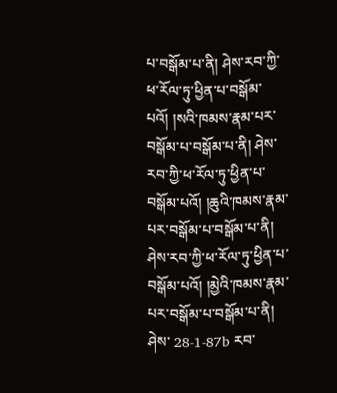པ་བསྒོམ་པ་ནི། ཤེས་རབ་ཀྱི་ཕ་རོལ་ཏུ་ཕྱིན་པ་བསྒོམ་པའོ། །སའི་ཁམས་རྣམ་པར་ བསྒོམ་པ་བསྒོམ་པ་ནི། ཤེས་རབ་ཀྱི་ཕ་རོལ་ཏུ་ཕྱིན་པ་བསྒོམ་པའོ། །ཆུའི་ཁམས་རྣམ་པར་བསྒོམ་པ་བསྒོམ་པ་ནི། ཤེས་རབ་ཀྱི་ཕ་རོལ་ཏུ་ཕྱིན་པ་བསྒོམ་པའོ། །མྱེའི་ཁམས་རྣམ་པར་བསྒོམ་པ་བསྒོམ་པ་ནི། ཤེས་ 28-1-87b རབ་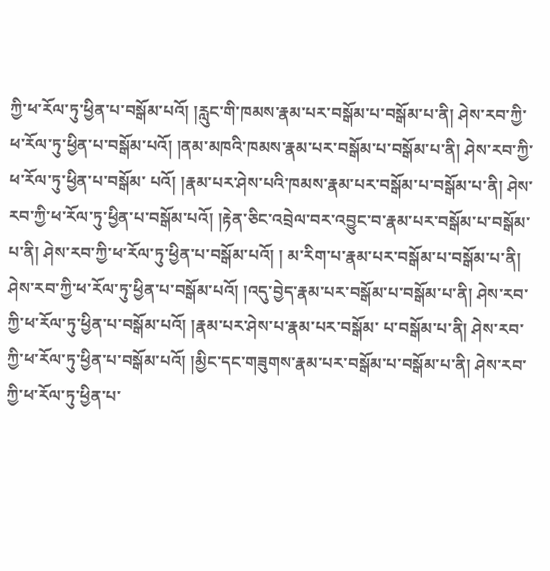ཀྱི་ཕ་རོལ་ཏུ་ཕྱིན་པ་བསྒོམ་པའོ། །རླུང་གི་ཁམས་རྣམ་པར་བསྒོམ་པ་བསྒོམ་པ་ནི། ཤེས་རབ་ཀྱི་ཕ་རོལ་ཏུ་ཕྱིན་པ་བསྒོམ་པའོ། །ནམ་མཁའི་ཁམས་རྣམ་པར་བསྒོམ་པ་བསྒོམ་པ་ནི། ཤེས་རབ་ཀྱི་ཕ་རོལ་ཏུ་ཕྱིན་པ་བསྒོམ་ པའོ། །རྣམ་པར་ཤེས་པའི་ཁམས་རྣམ་པར་བསྒོམ་པ་བསྒོམ་པ་ནི། ཤེས་རབ་ཀྱི་ཕ་རོལ་ཏུ་ཕྱིན་པ་བསྒོམ་པའོ། །རྟེན་ཅིང་འབྲེལ་བར་འབྱུང་བ་རྣམ་པར་བསྒོམ་པ་བསྒོམ་པ་ནི། ཤེས་རབ་ཀྱི་ཕ་རོལ་ཏུ་ཕྱིན་པ་བསྒོམ་པའོ། ། མ་རིག་པ་རྣམ་པར་བསྒོམ་པ་བསྒོམ་པ་ནི། ཤེས་རབ་ཀྱི་ཕ་རོལ་ཏུ་ཕྱིན་པ་བསྒོམ་པའོ། །འདུ་བྱེད་རྣམ་པར་བསྒོམ་པ་བསྒོམ་པ་ནི། ཤེས་རབ་ཀྱི་ཕ་རོལ་ཏུ་ཕྱིན་པ་བསྒོམ་པའོ། །རྣམ་པར་ཤེས་པ་རྣམ་པར་བསྒོམ་ པ་བསྒོམ་པ་ནི། ཤེས་རབ་ཀྱི་ཕ་རོལ་ཏུ་ཕྱིན་པ་བསྒོམ་པའོ། །མྱིང་དང་གཟུགས་རྣམ་པར་བསྒོམ་པ་བསྒོམ་པ་ནི། ཤེས་རབ་ཀྱི་ཕ་རོལ་ཏུ་ཕྱིན་པ་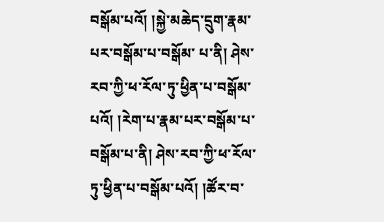བསྒོམ་པའོ། །སྐྱེ་མཆེད་དྲུག་རྣམ་པར་བསྒོམ་པ་བསྒོམ་ པ་ནི། ཤེས་རབ་ཀྱི་ཕ་རོལ་ཏུ་ཕྱིན་པ་བསྒོམ་པའོ། །རེག་པ་རྣམ་པར་བསྒོམ་པ་བསྒོམ་པ་ནི། ཤེས་རབ་ཀྱི་ཕ་རོལ་ཏུ་ཕྱིན་པ་བསྒོམ་པའོ། །ཚོར་བ་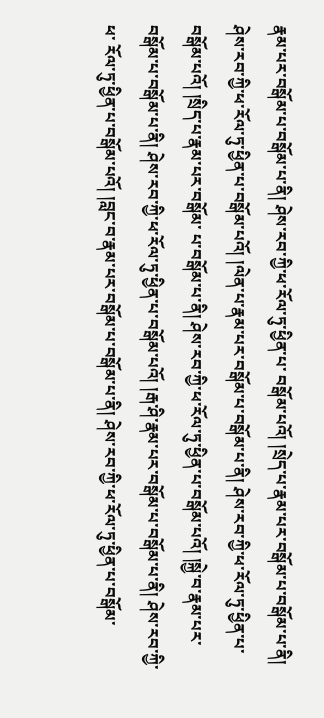རྣམ་པར་བསྒོམ་པ་བསྒོམ་པ་ནི། ཤེས་རབ་ཀྱི་ཕ་རོལ་ཏུ་ཕྱིན་པ་ བསྒོམ་པའོ། །སྲེད་པ་རྣམ་པར་བསྒོམ་པ་བསྒོམ་པ་ནི། ཤེས་རབ་ཀྱི་ཕ་རོལ་ཏུ་ཕྱིན་པ་བསྒོམ་པའོ། །ལེན་པ་རྣམ་པར་བསྒོམ་པ་བསྒོམ་པ་ནི། ཤེས་རབ་ཀྱི་ཕ་རོལ་ཏུ་ཕྱིན་པ་བསྒོམ་པའོ། །སྲིད་པ་རྣམ་པར་བསྒོམ་ པ་བསྒོམ་པ་ནི། ཤེས་རབ་ཀྱི་ཕ་རོལ་ཏུ་ཕྱིན་པ་བསྒོམ་པའོ། །སྐྱེ་བ་རྣམ་པར་བསྒོམ་པ་བསྒོམ་པ་ནི། ཤེས་རབ་ཀྱི་ཕ་རོལ་ཏུ་ཕྱིན་པ་བསྒོམ་པའོ། །རྒ་ཤི་རྣམ་པར་བསྒོམ་པ་བསྒོམ་པ་ནི། ཤེས་རབ་ཀྱི་ཕ་ རོལ་ཏུ་ཕྱིན་པ་བསྒོམ་པའོ། །བླང་བ་རྣམ་པར་བསྒོམ་པ་བསྒོམ་པ་ནི། ཤེས་རབ་ཀྱི་ཕ་རོལ་ཏུ་ཕྱིན་པ་བསྒོམ་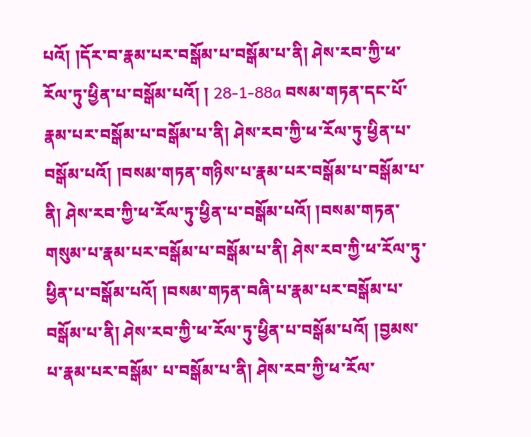པའོ། །དོར་བ་རྣམ་པར་བསྒོམ་པ་བསྒོམ་པ་ནི། ཤེས་རབ་ཀྱི་ཕ་རོལ་ཏུ་ཕྱིན་པ་བསྒོམ་པའོ། ། 28-1-88a བསམ་གཏན་དང་པོ་རྣམ་པར་བསྒོམ་པ་བསྒོམ་པ་ནི། ཤེས་རབ་ཀྱི་ཕ་རོལ་ཏུ་ཕྱིན་པ་བསྒོམ་པའོ། །བསམ་གཏན་གཉིས་པ་རྣམ་པར་བསྒོམ་པ་བསྒོམ་པ་ནི། ཤེས་རབ་ཀྱི་ཕ་རོལ་ཏུ་ཕྱིན་པ་བསྒོམ་པའོ། །བསམ་གཏན་ གསུམ་པ་རྣམ་པར་བསྒོམ་པ་བསྒོམ་པ་ནི། ཤེས་རབ་ཀྱི་ཕ་རོལ་ཏུ་ཕྱིན་པ་བསྒོམ་པའོ། །བསམ་གཏན་བཞི་པ་རྣམ་པར་བསྒོམ་པ་བསྒོམ་པ་ནི། ཤེས་རབ་ཀྱི་ཕ་རོལ་ཏུ་ཕྱིན་པ་བསྒོམ་པའོ། །བྱམས་པ་རྣམ་པར་བསྒོམ་ པ་བསྒོམ་པ་ནི། ཤེས་རབ་ཀྱི་ཕ་རོལ་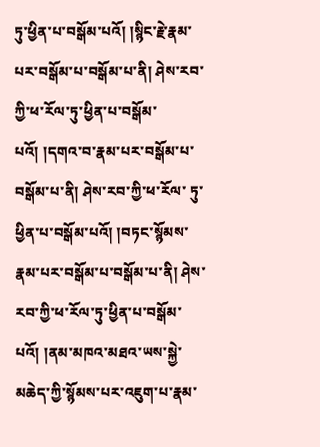ཏུ་ཕྱིན་པ་བསྒོམ་པའོ། །སྙིང་རྗེ་རྣམ་པར་བསྒོམ་པ་བསྒོམ་པ་ནི། ཤེས་རབ་ཀྱི་ཕ་རོལ་ཏུ་ཕྱིན་པ་བསྒོམ་པའོ། །དགའ་བ་རྣམ་པར་བསྒོམ་པ་བསྒོམ་པ་ནི། ཤེས་རབ་ཀྱི་ཕ་རོལ་ ཏུ་ཕྱིན་པ་བསྒོམ་པའོ། །བཏང་སྙོམས་རྣམ་པར་བསྒོམ་པ་བསྒོམ་པ་ནི། ཤེས་རབ་ཀྱི་ཕ་རོལ་ཏུ་ཕྱིན་པ་བསྒོམ་པའོ། །ནམ་མཁའ་མཐའ་ཡས་སྐྱེ་མཆེད་ཀྱི་སྙོམས་པར་འཇུག་པ་རྣམ་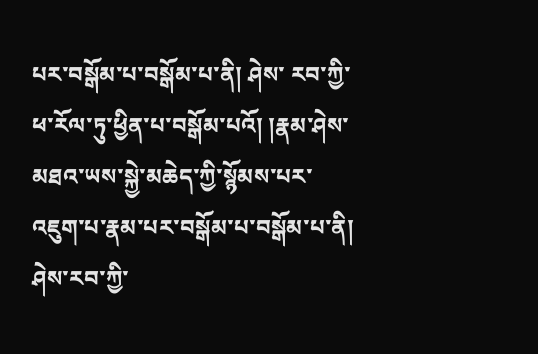པར་བསྒོམ་པ་བསྒོམ་པ་ནི། ཤེས་ རབ་ཀྱི་ཕ་རོལ་ཏུ་ཕྱིན་པ་བསྒོམ་པའོ། །རྣམ་ཤེས་མཐའ་ཡས་སྐྱེ་མཆེད་ཀྱི་སྙོམས་པར་འཇུག་པ་རྣམ་པར་བསྒོམ་པ་བསྒོམ་པ་ནི། ཤེས་རབ་ཀྱི་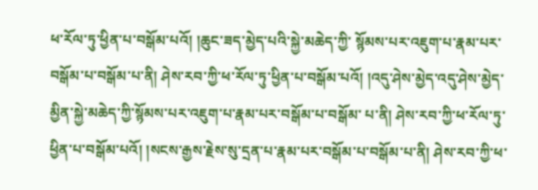ཕ་རོལ་ཏུ་ཕྱིན་པ་བསྒོམ་པའོ། །ཆུང་ཟད་མྱེད་པའི་སྐྱེ་མཆེད་ཀྱི་ སྙོམས་པར་འཇུག་པ་རྣམ་པར་བསྒོམ་པ་བསྒོམ་པ་ནི། ཤེས་རབ་ཀྱི་ཕ་རོལ་ཏུ་ཕྱིན་པ་བསྒོམ་པའོ། །འདུ་ཤེས་མྱེད་འདུ་ཤེས་མྱེད་མྱིན་སྐྱེ་མཆེད་ཀྱི་སྙོམས་པར་འཇུག་པ་རྣམ་པར་བསྒོམ་པ་བསྒོམ་ པ་ནི། ཤེས་རབ་ཀྱི་ཕ་རོལ་ཏུ་ཕྱིན་པ་བསྒོམ་པའོ། །སངས་རྒྱས་རྗེས་སུ་དྲན་པ་རྣམ་པར་བསྒོམ་པ་བསྒོམ་པ་ནི། ཤེས་རབ་ཀྱི་ཕ་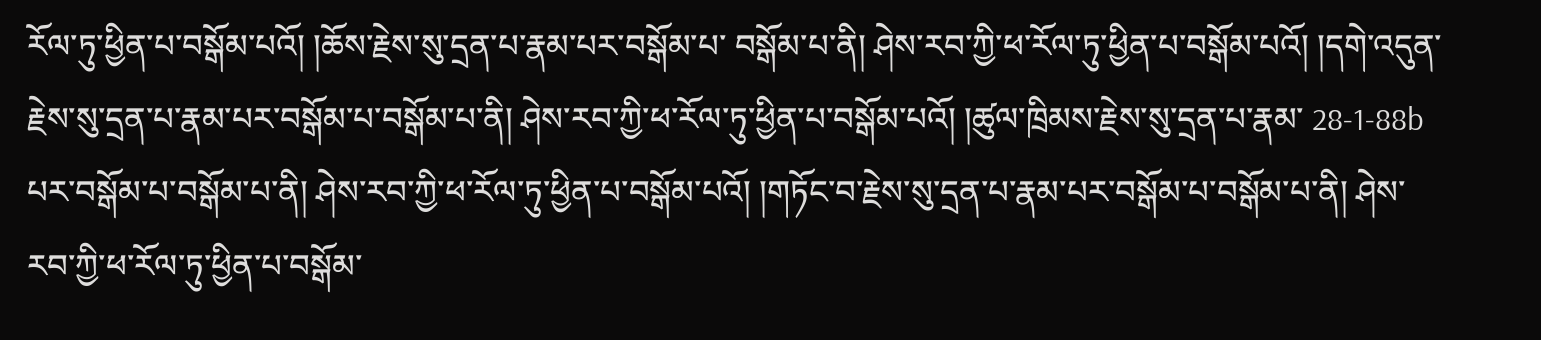རོལ་ཏུ་ཕྱིན་པ་བསྒོམ་པའོ། །ཆོས་རྗེས་སུ་དྲན་པ་རྣམ་པར་བསྒོམ་པ་ བསྒོམ་པ་ནི། ཤེས་རབ་ཀྱི་ཕ་རོལ་ཏུ་ཕྱིན་པ་བསྒོམ་པའོ། །དགེ་འདུན་རྗེས་སུ་དྲན་པ་རྣམ་པར་བསྒོམ་པ་བསྒོམ་པ་ནི། ཤེས་རབ་ཀྱི་ཕ་རོལ་ཏུ་ཕྱིན་པ་བསྒོམ་པའོ། །ཚུལ་ཁྲིམས་རྗེས་སུ་དྲན་པ་རྣམ་ 28-1-88b པར་བསྒོམ་པ་བསྒོམ་པ་ནི། ཤེས་རབ་ཀྱི་ཕ་རོལ་ཏུ་ཕྱིན་པ་བསྒོམ་པའོ། །གཏོང་བ་རྗེས་སུ་དྲན་པ་རྣམ་པར་བསྒོམ་པ་བསྒོམ་པ་ནི། ཤེས་རབ་ཀྱི་ཕ་རོལ་ཏུ་ཕྱིན་པ་བསྒོམ་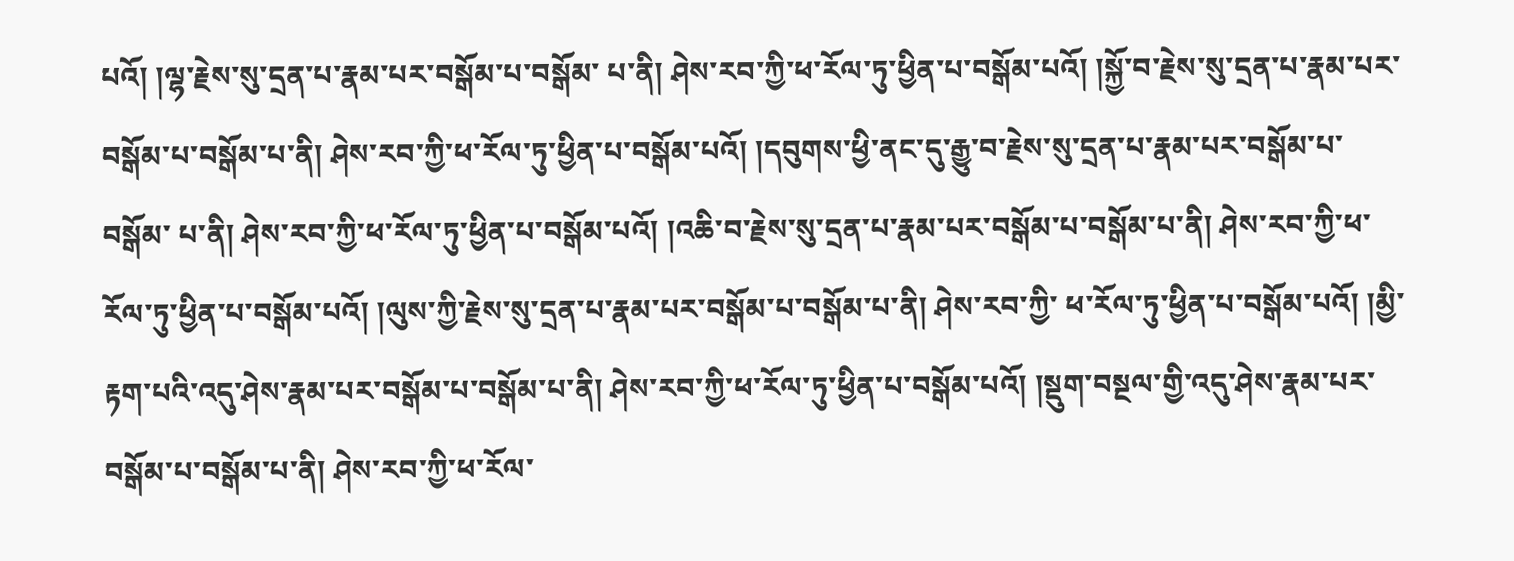པའོ། །ལྷ་རྗེས་སུ་དྲན་པ་རྣམ་པར་བསྒོམ་པ་བསྒོམ་ པ་ནི། ཤེས་རབ་ཀྱི་ཕ་རོལ་ཏུ་ཕྱིན་པ་བསྒོམ་པའོ། །སྐྱོ་བ་རྗེས་སུ་དྲན་པ་རྣམ་པར་བསྒོམ་པ་བསྒོམ་པ་ནི། ཤེས་རབ་ཀྱི་ཕ་རོལ་ཏུ་ཕྱིན་པ་བསྒོམ་པའོ། །དབུགས་ཕྱི་ནང་དུ་རྒྱུ་བ་རྗེས་སུ་དྲན་པ་རྣམ་པར་བསྒོམ་པ་བསྒོམ་ པ་ནི། ཤེས་རབ་ཀྱི་ཕ་རོལ་ཏུ་ཕྱིན་པ་བསྒོམ་པའོ། །འཆི་བ་རྗེས་སུ་དྲན་པ་རྣམ་པར་བསྒོམ་པ་བསྒོམ་པ་ནི། ཤེས་རབ་ཀྱི་ཕ་རོལ་ཏུ་ཕྱིན་པ་བསྒོམ་པའོ། །ལུས་ཀྱི་རྗེས་སུ་དྲན་པ་རྣམ་པར་བསྒོམ་པ་བསྒོམ་པ་ནི། ཤེས་རབ་ཀྱི་ ཕ་རོལ་ཏུ་ཕྱིན་པ་བསྒོམ་པའོ། །མྱི་རྟག་པའི་འདུ་ཤེས་རྣམ་པར་བསྒོམ་པ་བསྒོམ་པ་ནི། ཤེས་རབ་ཀྱི་ཕ་རོལ་ཏུ་ཕྱིན་པ་བསྒོམ་པའོ། །སྡུག་བསྔལ་གྱི་འདུ་ཤེས་རྣམ་པར་བསྒོམ་པ་བསྒོམ་པ་ནི། ཤེས་རབ་ཀྱི་ཕ་རོལ་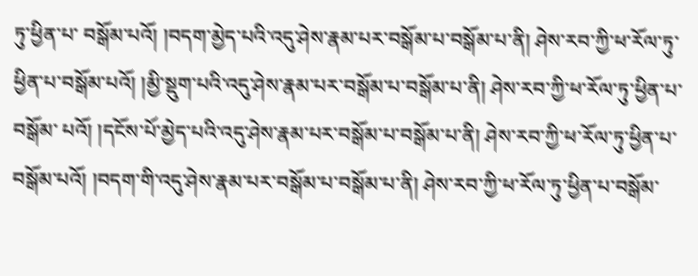ཏུ་ཕྱིན་པ་ བསྒོམ་པའོ། །བདག་མྱེད་པའི་འདུ་ཤེས་རྣམ་པར་བསྒོམ་པ་བསྒོམ་པ་ནི། ཤེས་རབ་ཀྱི་ཕ་རོལ་ཏུ་ཕྱིན་པ་བསྒོམ་པའོ། །མྱི་སྡུག་པའི་འདུ་ཤེས་རྣམ་པར་བསྒོམ་པ་བསྒོམ་པ་ནི། ཤེས་རབ་ཀྱི་ཕ་རོལ་ཏུ་ཕྱིན་པ་བསྒོམ་ པའོ། །དངོས་པོ་མྱེད་པའི་འདུ་ཤེས་རྣམ་པར་བསྒོམ་པ་བསྒོམ་པ་ནི། ཤེས་རབ་ཀྱི་ཕ་རོལ་ཏུ་ཕྱིན་པ་བསྒོམ་པའོ། །བདག་གི་འདུ་ཤེས་རྣམ་པར་བསྒོམ་པ་བསྒོམ་པ་ནི། ཤེས་རབ་ཀྱི་ཕ་རོལ་ཏུ་ཕྱིན་པ་བསྒོམ་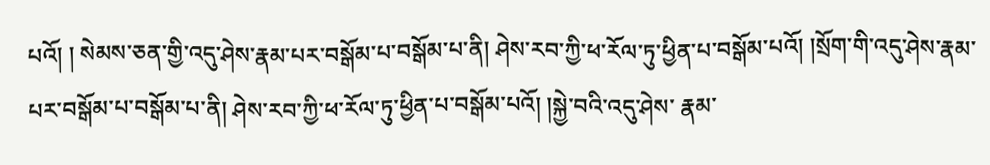པའོ། ། སེམས་ཅན་གྱི་འདུ་ཤེས་རྣམ་པར་བསྒོམ་པ་བསྒོམ་པ་ནི། ཤེས་རབ་ཀྱི་ཕ་རོལ་ཏུ་ཕྱིན་པ་བསྒོམ་པའོ། །སྲོག་གི་འདུ་ཤེས་རྣམ་པར་བསྒོམ་པ་བསྒོམ་པ་ནི། ཤེས་རབ་ཀྱི་ཕ་རོལ་ཏུ་ཕྱིན་པ་བསྒོམ་པའོ། །སྐྱེ་བའི་འདུ་ཤེས་ རྣམ་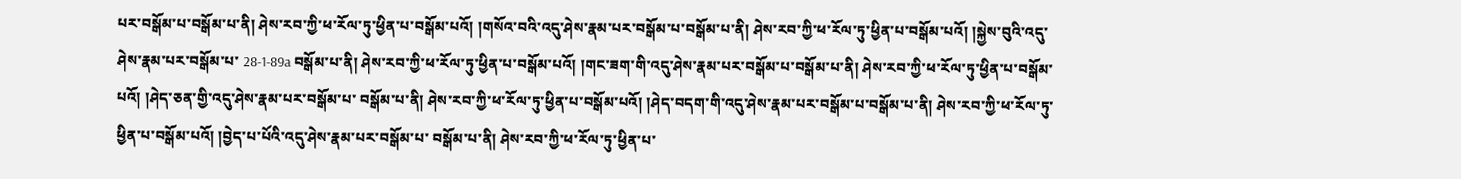པར་བསྒོམ་པ་བསྒོམ་པ་ནི། ཤེས་རབ་ཀྱི་ཕ་རོལ་ཏུ་ཕྱིན་པ་བསྒོམ་པའོ། །གསོའ་བའི་འདུ་ཤེས་རྣམ་པར་བསྒོམ་པ་བསྒོམ་པ་ནི། ཤེས་རབ་ཀྱི་ཕ་རོལ་ཏུ་ཕྱིན་པ་བསྒོམ་པའོ། །སྐྱེས་བུའི་འདུ་ཤེས་རྣམ་པར་བསྒོམ་པ་ 28-1-89a བསྒོམ་པ་ནི། ཤེས་རབ་ཀྱི་ཕ་རོལ་ཏུ་ཕྱིན་པ་བསྒོམ་པའོ། །གང་ཟག་གི་འདུ་ཤེས་རྣམ་པར་བསྒོམ་པ་བསྒོམ་པ་ནི། ཤེས་རབ་ཀྱི་ཕ་རོལ་ཏུ་ཕྱིན་པ་བསྒོམ་པའོ། །ཤེད་ཅན་གྱི་འདུ་ཤེས་རྣམ་པར་བསྒོམ་པ་ བསྒོམ་པ་ནི། ཤེས་རབ་ཀྱི་ཕ་རོལ་ཏུ་ཕྱིན་པ་བསྒོམ་པའོ། །ཤེད་བདག་གི་འདུ་ཤེས་རྣམ་པར་བསྒོམ་པ་བསྒོམ་པ་ནི། ཤེས་རབ་ཀྱི་ཕ་རོལ་ཏུ་ཕྱིན་པ་བསྒོམ་པའོ། །བྱེད་པ་པོའི་འདུ་ཤེས་རྣམ་པར་བསྒོམ་པ་ བསྒོམ་པ་ནི། ཤེས་རབ་ཀྱི་ཕ་རོལ་ཏུ་ཕྱིན་པ་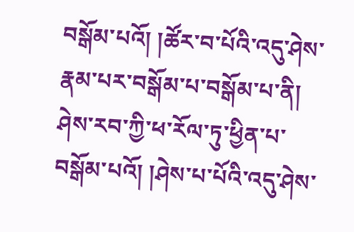བསྒོམ་པའོ། །ཚོར་བ་པོའི་འདུ་ཤེས་རྣམ་པར་བསྒོམ་པ་བསྒོམ་པ་ནི། ཤེས་རབ་ཀྱི་ཕ་རོལ་ཏུ་ཕྱིན་པ་བསྒོམ་པའོ། །ཤེས་པ་པོའི་འདུ་ཤེས་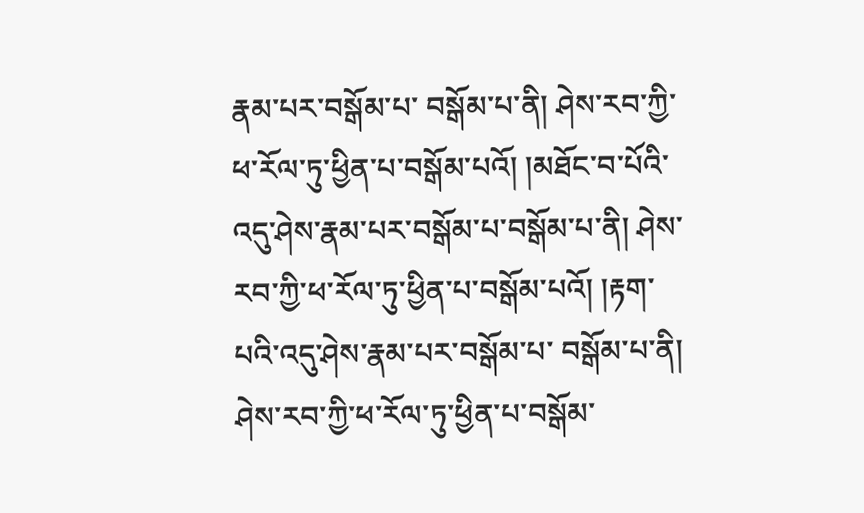རྣམ་པར་བསྒོམ་པ་ བསྒོམ་པ་ནི། ཤེས་རབ་ཀྱི་ཕ་རོལ་ཏུ་ཕྱིན་པ་བསྒོམ་པའོ། །མཐོང་བ་པོའི་འདུ་ཤེས་རྣམ་པར་བསྒོམ་པ་བསྒོམ་པ་ནི། ཤེས་རབ་ཀྱི་ཕ་རོལ་ཏུ་ཕྱིན་པ་བསྒོམ་པའོ། །རྟག་པའི་འདུ་ཤེས་རྣམ་པར་བསྒོམ་པ་ བསྒོམ་པ་ནི། ཤེས་རབ་ཀྱི་ཕ་རོལ་ཏུ་ཕྱིན་པ་བསྒོམ་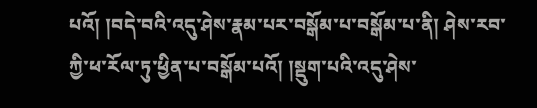པའོ། །བདེ་བའི་འདུ་ཤེས་རྣམ་པར་བསྒོམ་པ་བསྒོམ་པ་ནི། ཤེས་རབ་ཀྱི་ཕ་རོལ་ཏུ་ཕྱིན་པ་བསྒོམ་པའོ། །སྡུག་པའི་འདུ་ཤེས་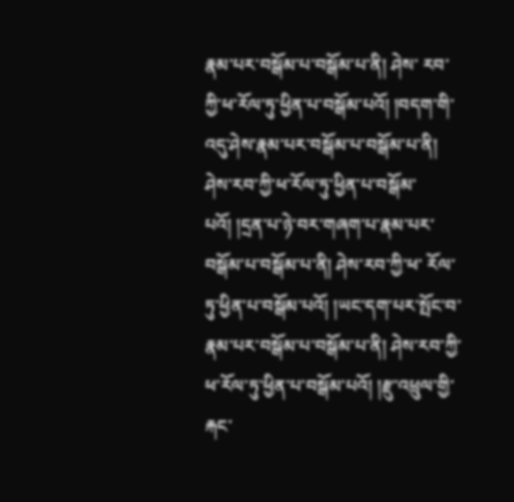རྣམ་པར་བསྒོམ་པ་བསྒོམ་པ་ནི། ཤེས་ རབ་ཀྱི་ཕ་རོལ་ཏུ་ཕྱིན་པ་བསྒོམ་པའོ། །བདག་གི་འདུ་ཤེས་རྣམ་པར་བསྒོམ་པ་བསྒོམ་པ་ནི། ཤེས་རབ་ཀྱི་ཕ་རོལ་ཏུ་ཕྱིན་པ་བསྒོམ་པའོ། །དྲན་པ་ཉེ་བར་གཞག་པ་རྣམ་པར་བསྒོམ་པ་བསྒོམ་པ་ནི། ཤེས་རབ་ཀྱི་ཕ་ རོལ་ཏུ་ཕྱིན་པ་བསྒོམ་པའོ། །ཡང་དག་པར་སྤོང་བ་རྣམ་པར་བསྒོམ་པ་བསྒོམ་པ་ནི། ཤེས་རབ་ཀྱི་ཕ་རོལ་ཏུ་ཕྱིན་པ་བསྒོམ་པའོ། །རྫུ་འཕྲུལ་གྱི་རྐང་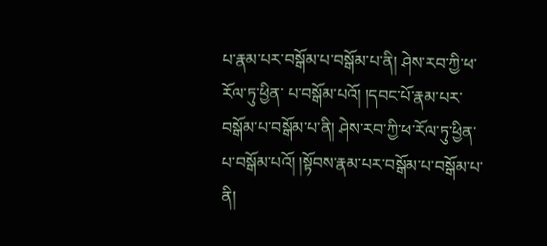པ་རྣམ་པར་བསྒོམ་པ་བསྒོམ་པ་ནི། ཤེས་རབ་ཀྱི་ཕ་རོལ་ཏུ་ཕྱིན་ པ་བསྒོམ་པའོ། །དབང་པོ་རྣམ་པར་བསྒོམ་པ་བསྒོམ་པ་ནི། ཤེས་རབ་ཀྱི་ཕ་རོལ་ཏུ་ཕྱིན་པ་བསྒོམ་པའོ། །སྟོབས་རྣམ་པར་བསྒོམ་པ་བསྒོམ་པ་ནི།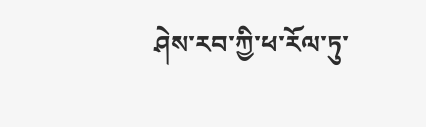ཤེས་རབ་ཀྱི་ཕ་རོལ་ཏུ་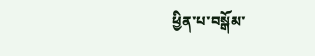ཕྱིན་པ་བསྒོམ་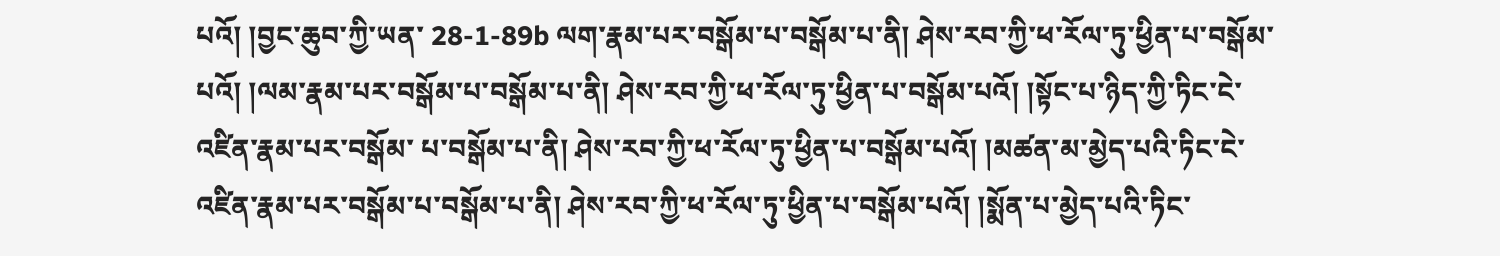པའོ། །བྱང་ཆུབ་ཀྱི་ཡན་ 28-1-89b ལག་རྣམ་པར་བསྒོམ་པ་བསྒོམ་པ་ནི། ཤེས་རབ་ཀྱི་ཕ་རོལ་ཏུ་ཕྱིན་པ་བསྒོམ་པའོ། །ལམ་རྣམ་པར་བསྒོམ་པ་བསྒོམ་པ་ནི། ཤེས་རབ་ཀྱི་ཕ་རོལ་ཏུ་ཕྱིན་པ་བསྒོམ་པའོ། །སྟོང་པ་ཉིད་ཀྱི་ཏིང་ངེ་འཛིན་རྣམ་པར་བསྒོམ་ པ་བསྒོམ་པ་ནི། ཤེས་རབ་ཀྱི་ཕ་རོལ་ཏུ་ཕྱིན་པ་བསྒོམ་པའོ། །མཚན་མ་མྱེད་པའི་ཏིང་ངེ་འཛིན་རྣམ་པར་བསྒོམ་པ་བསྒོམ་པ་ནི། ཤེས་རབ་ཀྱི་ཕ་རོལ་ཏུ་ཕྱིན་པ་བསྒོམ་པའོ། །སྨོན་པ་མྱེད་པའི་ཏིང་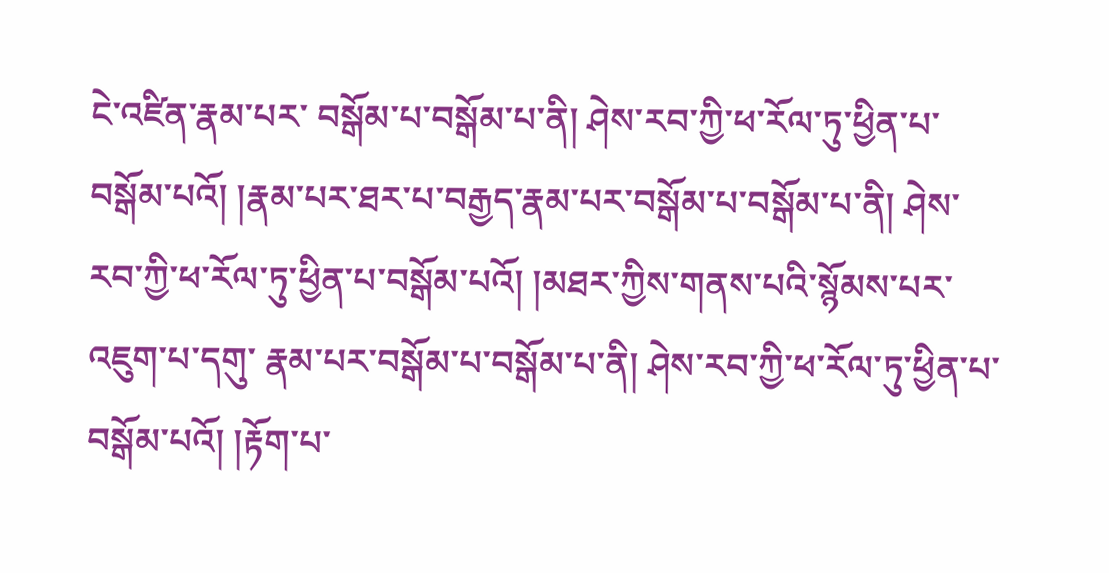ངེ་འཛིན་རྣམ་པར་ བསྒོམ་པ་བསྒོམ་པ་ནི། ཤེས་རབ་ཀྱི་ཕ་རོལ་ཏུ་ཕྱིན་པ་བསྒོམ་པའོ། །རྣམ་པར་ཐར་པ་བརྒྱད་རྣམ་པར་བསྒོམ་པ་བསྒོམ་པ་ནི། ཤེས་རབ་ཀྱི་ཕ་རོལ་ཏུ་ཕྱིན་པ་བསྒོམ་པའོ། །མཐར་ཀྱིས་གནས་པའི་སྙོམས་པར་འཇུག་པ་དགུ་ རྣམ་པར་བསྒོམ་པ་བསྒོམ་པ་ནི། ཤེས་རབ་ཀྱི་ཕ་རོལ་ཏུ་ཕྱིན་པ་བསྒོམ་པའོ། །རྟོག་པ་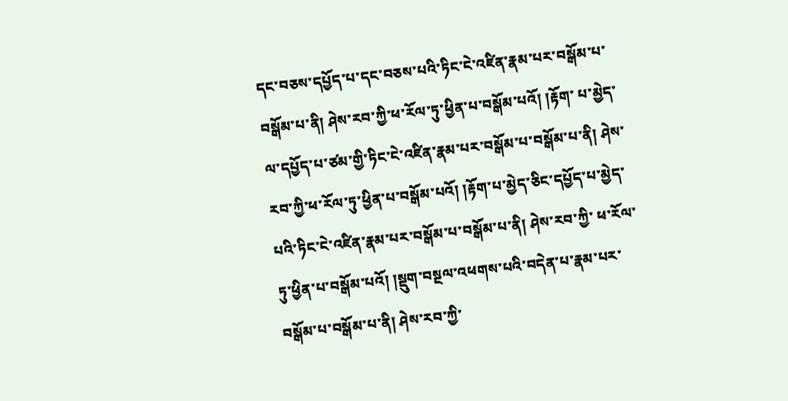དང་བཅས་དཔྱོད་པ་དང་བཅས་པའི་ཏིང་ངེ་འཛིན་རྣམ་པར་བསྒོམ་པ་བསྒོམ་པ་ནི། ཤེས་རབ་ཀྱི་ཕ་རོལ་ཏུ་ཕྱིན་པ་བསྒོམ་པའོ། །རྟོག་ པ་མྱེད་ལ་དཔྱོད་པ་ཙམ་གྱི་ཏིང་ངེ་འཛིན་རྣམ་པར་བསྒོམ་པ་བསྒོམ་པ་ནི། ཤེས་རབ་ཀྱི་ཕ་རོལ་ཏུ་ཕྱིན་པ་བསྒོམ་པའོ། །རྟོག་པ་མྱེད་ཅིང་དཔྱོད་པ་མྱེད་པའི་ཏིང་ངེ་འཛིན་རྣམ་པར་བསྒོམ་པ་བསྒོམ་པ་ནི། ཤེས་རབ་ཀྱི་ ཕ་རོལ་ཏུ་ཕྱིན་པ་བསྒོམ་པའོ། །སྡུག་བསྔལ་འཕགས་པའི་བདེན་པ་རྣམ་པར་བསྒོམ་པ་བསྒོམ་པ་ནི། ཤེས་རབ་ཀྱི་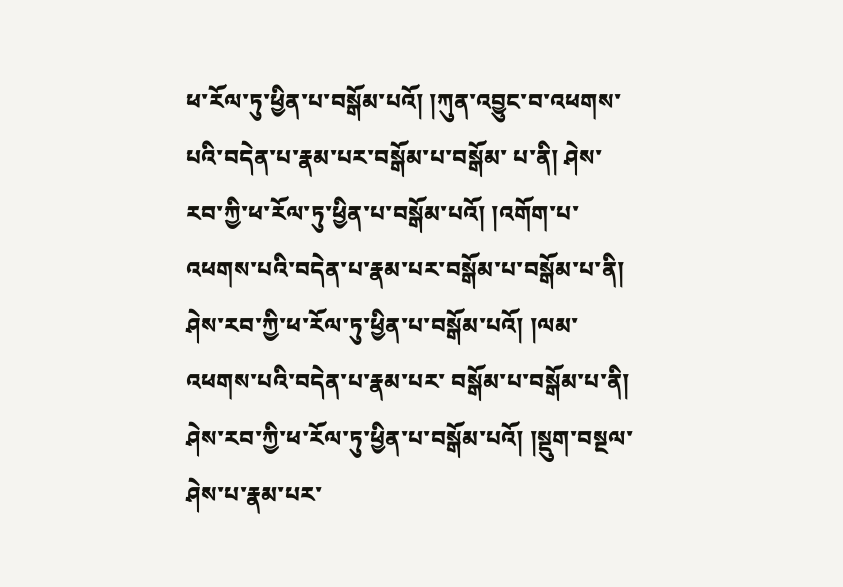ཕ་རོལ་ཏུ་ཕྱིན་པ་བསྒོམ་པའོ། །ཀུན་འབྱུང་བ་འཕགས་པའི་བདེན་པ་རྣམ་པར་བསྒོམ་པ་བསྒོམ་ པ་ནི། ཤེས་རབ་ཀྱི་ཕ་རོལ་ཏུ་ཕྱིན་པ་བསྒོམ་པའོ། །འགོག་པ་འཕགས་པའི་བདེན་པ་རྣམ་པར་བསྒོམ་པ་བསྒོམ་པ་ནི། ཤེས་རབ་ཀྱི་ཕ་རོལ་ཏུ་ཕྱིན་པ་བསྒོམ་པའོ། །ལམ་འཕགས་པའི་བདེན་པ་རྣམ་པར་ བསྒོམ་པ་བསྒོམ་པ་ནི། ཤེས་རབ་ཀྱི་ཕ་རོལ་ཏུ་ཕྱིན་པ་བསྒོམ་པའོ། །སྡུག་བསྔལ་ཤེས་པ་རྣམ་པར་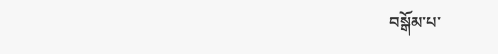བསྒོམ་པ་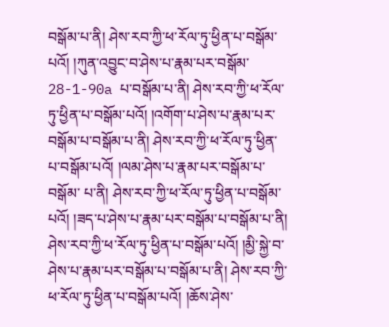བསྒོམ་པ་ནི། ཤེས་རབ་ཀྱི་ཕ་རོལ་ཏུ་ཕྱིན་པ་བསྒོམ་པའོ། །ཀུན་འབྱུང་བ་ཤེས་པ་རྣམ་པར་བསྒོམ་ 28-1-90a པ་བསྒོམ་པ་ནི། ཤེས་རབ་ཀྱི་ཕ་རོལ་ཏུ་ཕྱིན་པ་བསྒོམ་པའོ། །འགོག་པ་ཤེས་པ་རྣམ་པར་བསྒོམ་པ་བསྒོམ་པ་ནི། ཤེས་རབ་ཀྱི་ཕ་རོལ་ཏུ་ཕྱིན་པ་བསྒོམ་པའོ། །ལམ་ཤེས་པ་རྣམ་པར་བསྒོམ་པ་བསྒོམ་ པ་ནི། ཤེས་རབ་ཀྱི་ཕ་རོལ་ཏུ་ཕྱིན་པ་བསྒོམ་པའོ། །ཟད་པ་ཤེས་པ་རྣམ་པར་བསྒོམ་པ་བསྒོམ་པ་ནི། ཤེས་རབ་ཀྱི་ཕ་རོལ་ཏུ་ཕྱིན་པ་བསྒོམ་པའོ། །མྱི་སྐྱེ་བ་ཤེས་པ་རྣམ་པར་བསྒོམ་པ་བསྒོམ་པ་ནི། ཤེས་རབ་ཀྱི་ ཕ་རོལ་ཏུ་ཕྱིན་པ་བསྒོམ་པའོ། །ཆོས་ཤེས་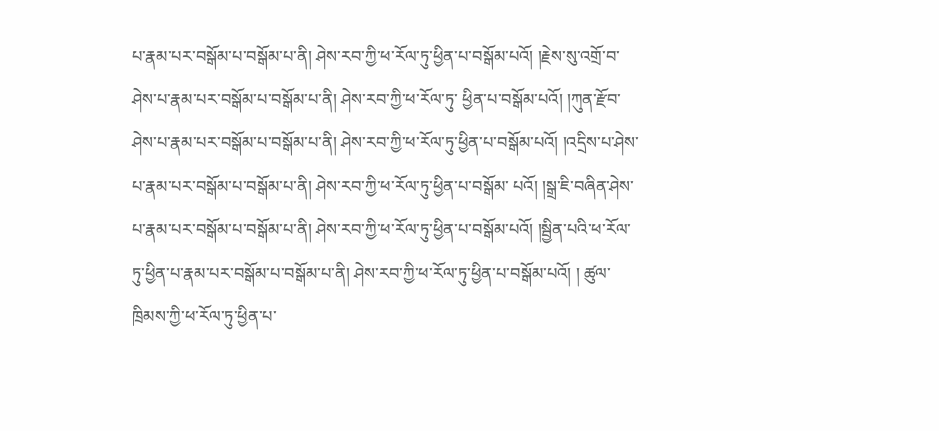པ་རྣམ་པར་བསྒོམ་པ་བསྒོམ་པ་ནི། ཤེས་རབ་ཀྱི་ཕ་རོལ་ཏུ་ཕྱིན་པ་བསྒོམ་པའོ། །རྗེས་སུ་འགྲོ་བ་ཤེས་པ་རྣམ་པར་བསྒོམ་པ་བསྒོམ་པ་ནི། ཤེས་རབ་ཀྱི་ཕ་རོལ་ཏུ་ ཕྱིན་པ་བསྒོམ་པའོ། །ཀུན་རྫོབ་ཤེས་པ་རྣམ་པར་བསྒོམ་པ་བསྒོམ་པ་ནི། ཤེས་རབ་ཀྱི་ཕ་རོལ་ཏུ་ཕྱིན་པ་བསྒོམ་པའོ། །འདྲིས་པ་ཤེས་པ་རྣམ་པར་བསྒོམ་པ་བསྒོམ་པ་ནི། ཤེས་རབ་ཀྱི་ཕ་རོལ་ཏུ་ཕྱིན་པ་བསྒོམ་ པའོ། །སྒྲ་ཇི་བཞིན་ཤེས་པ་རྣམ་པར་བསྒོམ་པ་བསྒོམ་པ་ནི། ཤེས་རབ་ཀྱི་ཕ་རོལ་ཏུ་ཕྱིན་པ་བསྒོམ་པའོ། །སྦྱིན་པའི་ཕ་རོལ་ཏུ་ཕྱིན་པ་རྣམ་པར་བསྒོམ་པ་བསྒོམ་པ་ནི། ཤེས་རབ་ཀྱི་ཕ་རོལ་ཏུ་ཕྱིན་པ་བསྒོམ་པའོ། ། ཚུལ་ཁྲིམས་ཀྱི་ཕ་རོལ་ཏུ་ཕྱིན་པ་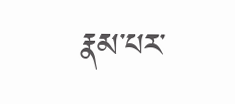རྣམ་པར་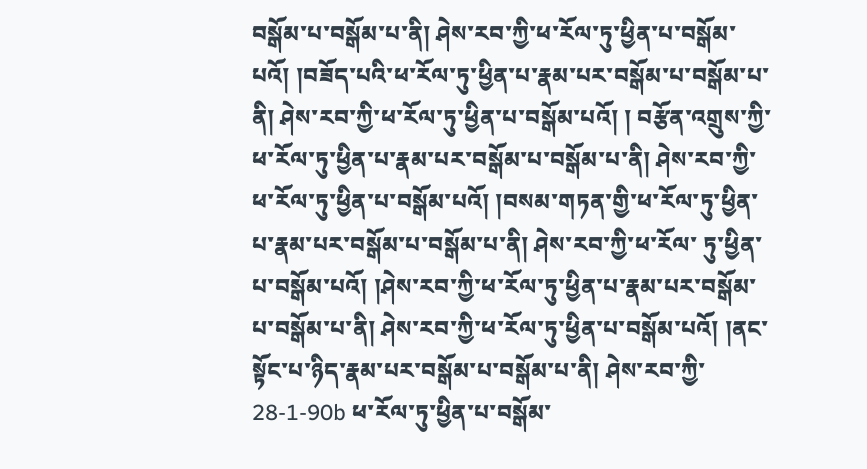བསྒོམ་པ་བསྒོམ་པ་ནི། ཤེས་རབ་ཀྱི་ཕ་རོལ་ཏུ་ཕྱིན་པ་བསྒོམ་པའོ། །བཟོད་པའི་ཕ་རོལ་ཏུ་ཕྱིན་པ་རྣམ་པར་བསྒོམ་པ་བསྒོམ་པ་ནི། ཤེས་རབ་ཀྱི་ཕ་རོལ་ཏུ་ཕྱིན་པ་བསྒོམ་པའོ། ། བརྩོན་འགྲུས་ཀྱི་ཕ་རོལ་ཏུ་ཕྱིན་པ་རྣམ་པར་བསྒོམ་པ་བསྒོམ་པ་ནི། ཤེས་རབ་ཀྱི་ཕ་རོལ་ཏུ་ཕྱིན་པ་བསྒོམ་པའོ། །བསམ་གཏན་གྱི་ཕ་རོལ་ཏུ་ཕྱིན་པ་རྣམ་པར་བསྒོམ་པ་བསྒོམ་པ་ནི། ཤེས་རབ་ཀྱི་ཕ་རོལ་ ཏུ་ཕྱིན་པ་བསྒོམ་པའོ། །ཤེས་རབ་ཀྱི་ཕ་རོལ་ཏུ་ཕྱིན་པ་རྣམ་པར་བསྒོམ་པ་བསྒོམ་པ་ནི། ཤེས་རབ་ཀྱི་ཕ་རོལ་ཏུ་ཕྱིན་པ་བསྒོམ་པའོ། །ནང་སྟོང་པ་ཉིད་རྣམ་པར་བསྒོམ་པ་བསྒོམ་པ་ནི། ཤེས་རབ་ཀྱི་ 28-1-90b ཕ་རོལ་ཏུ་ཕྱིན་པ་བསྒོམ་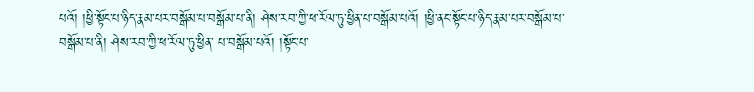པའོ། །ཕྱི་སྟོང་པ་ཉིད་རྣམ་པར་བསྒོམ་པ་བསྒོམ་པ་ནི། ཤེས་རབ་ཀྱི་ཕ་རོལ་ཏུ་ཕྱིན་པ་བསྒོམ་པའོ། །ཕྱི་ནང་སྟོང་པ་ཉིད་རྣམ་པར་བསྒོམ་པ་བསྒོམ་པ་ནི། ཤེས་རབ་ཀྱི་ཕ་རོལ་ཏུ་ཕྱིན་ པ་བསྒོམ་པའོ། །སྟོང་པ་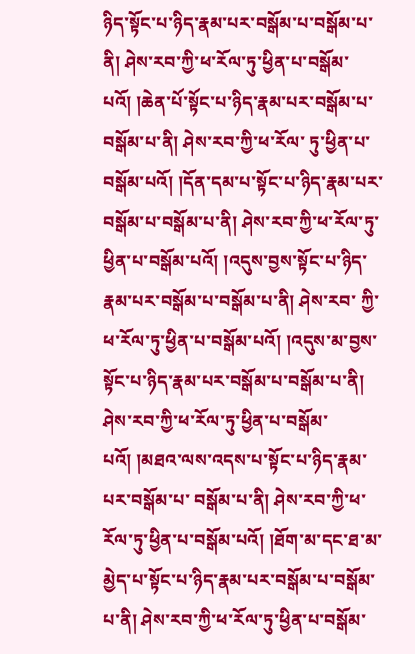ཉིད་སྟོང་པ་ཉིད་རྣམ་པར་བསྒོམ་པ་བསྒོམ་པ་ནི། ཤེས་རབ་ཀྱི་ཕ་རོལ་ཏུ་ཕྱིན་པ་བསྒོམ་པའོ། །ཆེན་པོ་སྟོང་པ་ཉིད་རྣམ་པར་བསྒོམ་པ་བསྒོམ་པ་ནི། ཤེས་རབ་ཀྱི་ཕ་རོལ་ ཏུ་ཕྱིན་པ་བསྒོམ་པའོ། །དོན་དམ་པ་སྟོང་པ་ཉིད་རྣམ་པར་བསྒོམ་པ་བསྒོམ་པ་ནི། ཤེས་རབ་ཀྱི་ཕ་རོལ་ཏུ་ཕྱིན་པ་བསྒོམ་པའོ། །འདུས་བྱས་སྟོང་པ་ཉིད་རྣམ་པར་བསྒོམ་པ་བསྒོམ་པ་ནི། ཤེས་རབ་ ཀྱི་ཕ་རོལ་ཏུ་ཕྱིན་པ་བསྒོམ་པའོ། །འདུས་མ་བྱས་སྟོང་པ་ཉིད་རྣམ་པར་བསྒོམ་པ་བསྒོམ་པ་ནི། ཤེས་རབ་ཀྱི་ཕ་རོལ་ཏུ་ཕྱིན་པ་བསྒོམ་པའོ། །མཐའ་ལས་འདས་པ་སྟོང་པ་ཉིད་རྣམ་པར་བསྒོམ་པ་ བསྒོམ་པ་ནི། ཤེས་རབ་ཀྱི་ཕ་རོལ་ཏུ་ཕྱིན་པ་བསྒོམ་པའོ། །ཐོག་མ་དང་ཐ་མ་མྱེད་པ་སྟོང་པ་ཉིད་རྣམ་པར་བསྒོམ་པ་བསྒོམ་པ་ནི། ཤེས་རབ་ཀྱི་ཕ་རོལ་ཏུ་ཕྱིན་པ་བསྒོམ་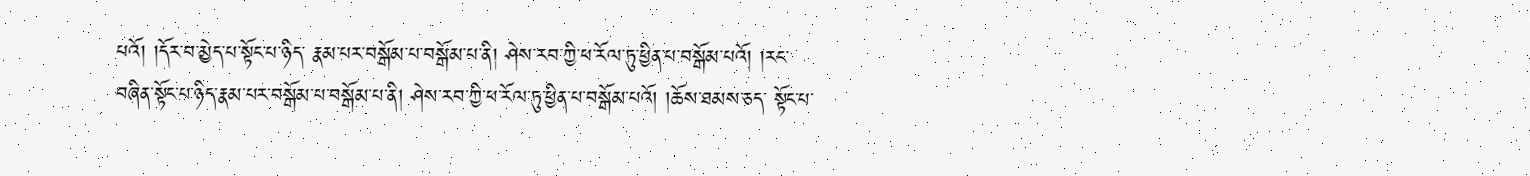པའོ། །དོར་བ་མྱེད་པ་སྟོང་པ་ཉིད་ རྣམ་པར་བསྒོམ་པ་བསྒོམ་པ་ནི། ཤེས་རབ་ཀྱི་ཕ་རོལ་ཏུ་ཕྱིན་པ་བསྒོམ་པའོ། །རང་བཞིན་སྟོང་པ་ཉིད་རྣམ་པར་བསྒོམ་པ་བསྒོམ་པ་ནི། ཤེས་རབ་ཀྱི་ཕ་རོལ་ཏུ་ཕྱིན་པ་བསྒོམ་པའོ། །ཆོས་ཐམས་ཅད་ སྟོང་པ་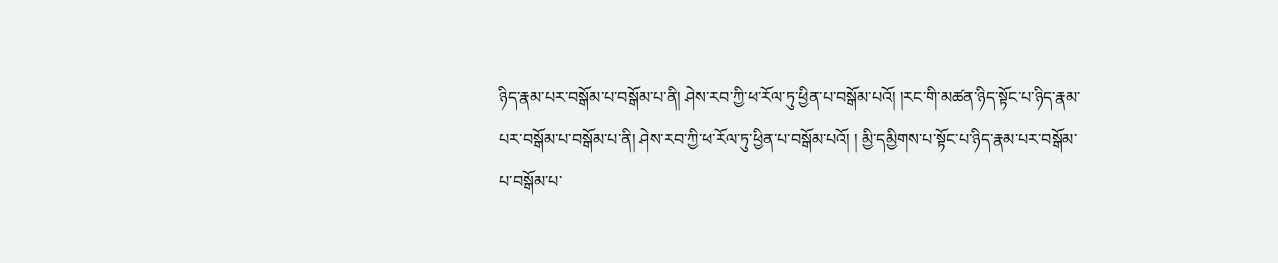ཉིད་རྣམ་པར་བསྒོམ་པ་བསྒོམ་པ་ནི། ཤེས་རབ་ཀྱི་ཕ་རོལ་ཏུ་ཕྱིན་པ་བསྒོམ་པའོ། །རང་གི་མཚན་ཉིད་སྟོང་པ་ཉིད་རྣམ་པར་བསྒོམ་པ་བསྒོམ་པ་ནི། ཤེས་རབ་ཀྱི་ཕ་རོལ་ཏུ་ཕྱིན་པ་བསྒོམ་པའོ། ། མྱི་དམྱིགས་པ་སྟོང་པ་ཉིད་རྣམ་པར་བསྒོམ་པ་བསྒོམ་པ་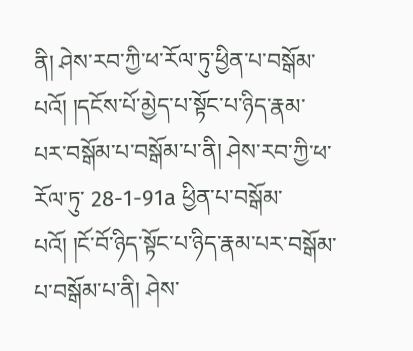ནི། ཤེས་རབ་ཀྱི་ཕ་རོལ་ཏུ་ཕྱིན་པ་བསྒོམ་པའོ། །དངོས་པོ་མྱེད་པ་སྟོང་པ་ཉིད་རྣམ་པར་བསྒོམ་པ་བསྒོམ་པ་ནི། ཤེས་རབ་ཀྱི་ཕ་རོལ་ཏུ་ 28-1-91a ཕྱིན་པ་བསྒོམ་པའོ། །ངོ་བོ་ཉིད་སྟོང་པ་ཉིད་རྣམ་པར་བསྒོམ་པ་བསྒོམ་པ་ནི། ཤེས་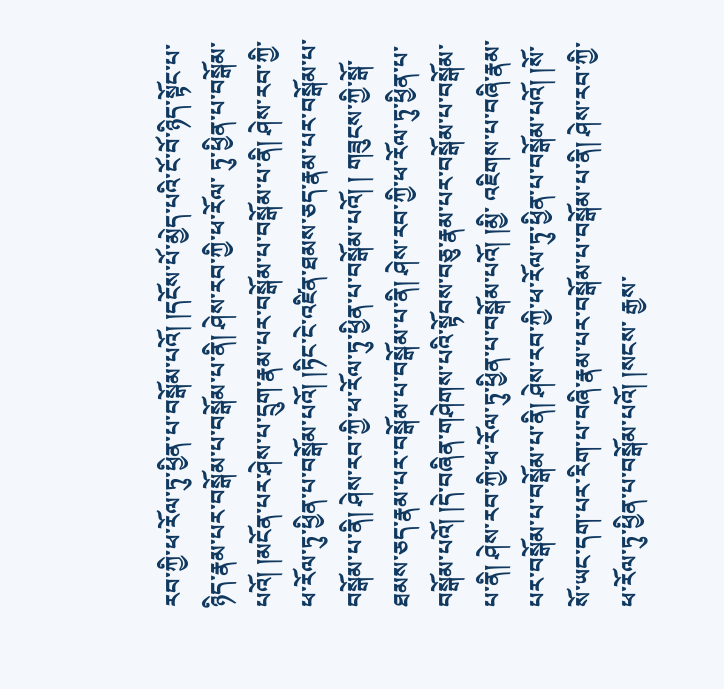རབ་ཀྱི་ཕ་རོལ་ཏུ་ཕྱིན་པ་བསྒོམ་པའོ། །དངོས་པོ་མྱེད་པའི་ངོ་བོ་ཉིད་སྟོང་པ་ཉིད་རྣམ་པར་བསྒོམ་པ་བསྒོམ་པ་ནི། ཤེས་རབ་ཀྱི་ཕ་རོལ་ ཏུ་ཕྱིན་པ་བསྒོམ་པའོ། །མངོན་པར་ཤེས་པ་དྲུག་རྣམ་པར་བསྒོམ་པ་བསྒོམ་པ་ནི། ཤེས་རབ་ཀྱི་ཕ་རོལ་ཏུ་ཕྱིན་པ་བསྒོམ་པའོ། །ཏིང་ངེ་འཛིན་ཐམས་ཅད་རྣམ་པར་བསྒོམ་པ་བསྒོམ་པ་ནི། ཤེས་རབ་ཀྱི་ཕ་རོལ་ཏུ་ཕྱིན་པ་བསྒོམ་པའོ། ། གཟུངས་ཀྱི་སྒོ་ཐམས་ཅད་རྣམ་པར་བསྒོམ་པ་བསྒོམ་པ་ནི། ཤེས་རབ་ཀྱི་ཕ་རོལ་ཏུ་ཕྱིན་པ་བསྒོམ་པའོ། །དེ་བཞིན་གཤེགས་པའི་སྟོབས་བཅུ་རྣམ་པར་བསྒོམ་པ་བསྒོམ་པ་ནི། ཤེས་རབ་ཀྱི་ཕ་རོལ་ཏུ་ཕྱིན་པ་བསྒོམ་པའོ། །མྱི་ འཇིགས་པ་བཞི་རྣམ་པར་བསྒོམ་པ་བསྒོམ་པ་ནི། ཤེས་རབ་ཀྱི་ཕ་རོལ་ཏུ་ཕྱིན་པ་བསྒོམ་པའོ། །སོ་སོ་ཡང་དག་པར་རིག་པ་བཞི་རྣམ་པར་བསྒོམ་པ་བསྒོམ་པ་ནི། ཤེས་རབ་ཀྱི་ཕ་རོལ་ཏུ་ཕྱིན་པ་བསྒོམ་པའོ། །སངས་ རྒྱས་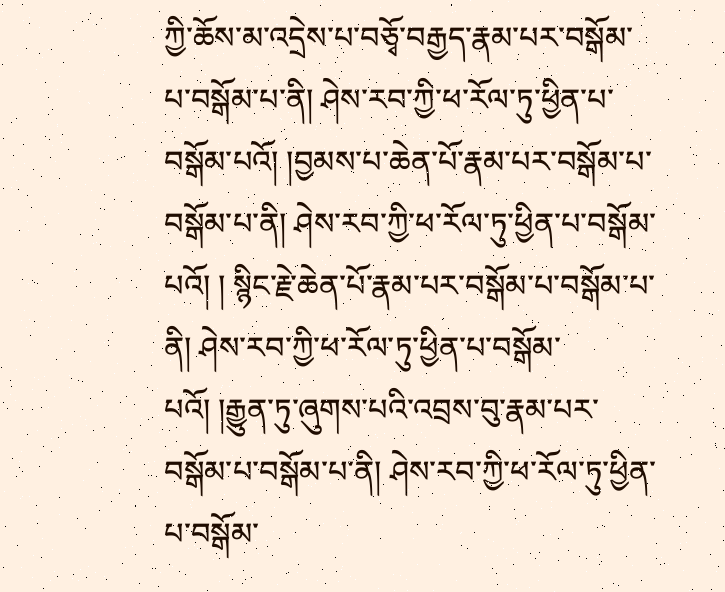ཀྱི་ཆོས་མ་འདྲེས་པ་བཅྭོ་བརྒྱད་རྣམ་པར་བསྒོམ་པ་བསྒོམ་པ་ནི། ཤེས་རབ་ཀྱི་ཕ་རོལ་ཏུ་ཕྱིན་པ་བསྒོམ་པའོ། །བྱམས་པ་ཆེན་པོ་རྣམ་པར་བསྒོམ་པ་བསྒོམ་པ་ནི། ཤེས་རབ་ཀྱི་ཕ་རོལ་ཏུ་ཕྱིན་པ་བསྒོམ་པའོ། ། སྙིང་རྗེ་ཆེན་པོ་རྣམ་པར་བསྒོམ་པ་བསྒོམ་པ་ནི། ཤེས་རབ་ཀྱི་ཕ་རོལ་ཏུ་ཕྱིན་པ་བསྒོམ་པའོ། །རྒྱུན་ཏུ་ཞུགས་པའི་འབྲས་བུ་རྣམ་པར་བསྒོམ་པ་བསྒོམ་པ་ནི། ཤེས་རབ་ཀྱི་ཕ་རོལ་ཏུ་ཕྱིན་པ་བསྒོམ་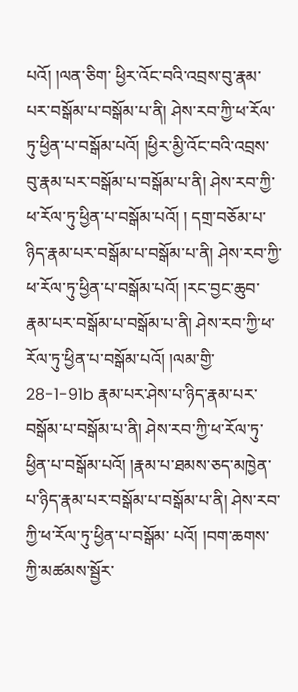པའོ། །ལན་ཅིག་ ཕྱིར་འོང་བའི་འབྲས་བུ་རྣམ་པར་བསྒོམ་པ་བསྒོམ་པ་ནི། ཤེས་རབ་ཀྱི་ཕ་རོལ་ཏུ་ཕྱིན་པ་བསྒོམ་པའོ། །ཕྱིར་མྱི་འོང་བའི་འབྲས་བུ་རྣམ་པར་བསྒོམ་པ་བསྒོམ་པ་ནི། ཤེས་རབ་ཀྱི་ཕ་རོལ་ཏུ་ཕྱིན་པ་བསྒོམ་པའོ། ། དགྲ་བཅོམ་པ་ཉིད་རྣམ་པར་བསྒོམ་པ་བསྒོམ་པ་ནི། ཤེས་རབ་ཀྱི་ཕ་རོལ་ཏུ་ཕྱིན་པ་བསྒོམ་པའོ། །རང་བྱང་ཆུབ་རྣམ་པར་བསྒོམ་པ་བསྒོམ་པ་ནི། ཤེས་རབ་ཀྱི་ཕ་རོལ་ཏུ་ཕྱིན་པ་བསྒོམ་པའོ། །ལམ་གྱི་ 28-1-91b རྣམ་པར་ཤེས་པ་ཉིད་རྣམ་པར་བསྒོམ་པ་བསྒོམ་པ་ནི། ཤེས་རབ་ཀྱི་ཕ་རོལ་ཏུ་ཕྱིན་པ་བསྒོམ་པའོ། །རྣམ་པ་ཐམས་ཅད་མཁྱེན་པ་ཉིད་རྣམ་པར་བསྒོམ་པ་བསྒོམ་པ་ནི། ཤེས་རབ་ཀྱི་ཕ་རོལ་ཏུ་ཕྱིན་པ་བསྒོམ་ པའོ། །བག་ཆགས་ཀྱི་མཚམས་སྦྱོར་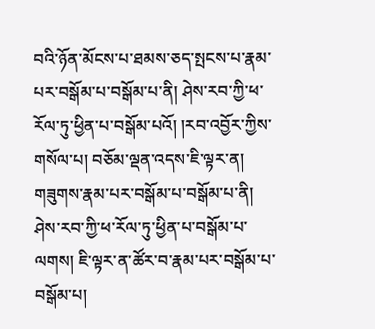བའི་ཉོན་མོངས་པ་ཐམས་ཅད་སྤངས་པ་རྣམ་པར་བསྒོམ་པ་བསྒོམ་པ་ནི། ཤེས་རབ་ཀྱི་ཕ་རོལ་ཏུ་ཕྱིན་པ་བསྒོམ་པའོ། །རབ་འབྱོར་ཀྱིས་གསོལ་པ། བཅོམ་ལྡན་འདས་ཇི་ལྟར་ན། གཟུགས་རྣམ་པར་བསྒོམ་པ་བསྒོམ་པ་ནི། ཤེས་རབ་ཀྱི་ཕ་རོལ་ཏུ་ཕྱིན་པ་བསྒོམ་པ་ལགས། ཇི་ལྟར་ན་ཚོར་བ་རྣམ་པར་བསྒོམ་པ་བསྒོམ་པ།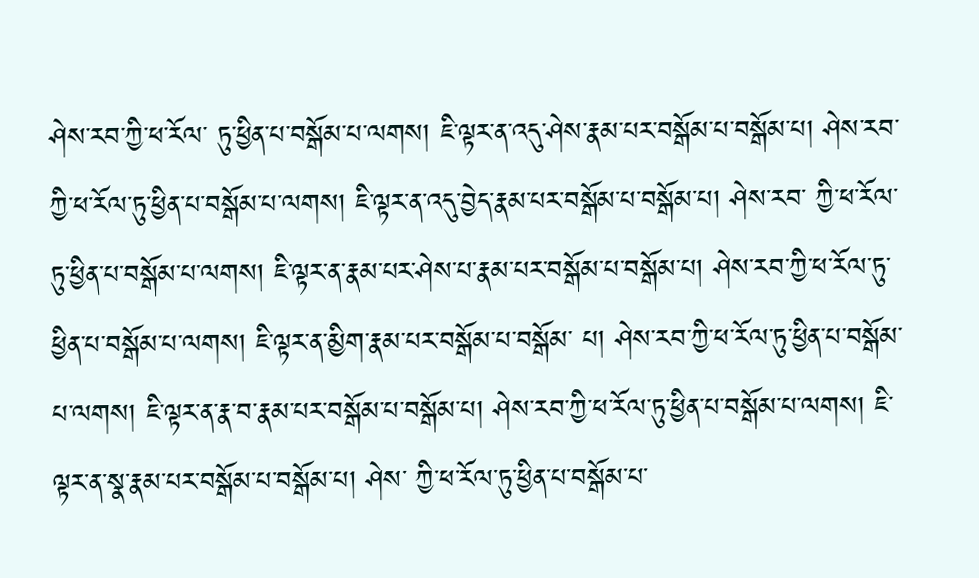ཤེས་རབ་ཀྱི་ཕ་རོལ་ ཏུ་ཕྱིན་པ་བསྒོམ་པ་ལགས། ཇི་ལྟར་ན་འདུ་ཤེས་རྣམ་པར་བསྒོམ་པ་བསྒོམ་པ། ཤེས་རབ་ཀྱི་ཕ་རོལ་ཏུ་ཕྱིན་པ་བསྒོམ་པ་ལགས། ཇི་ལྟར་ན་འདུ་བྱེད་རྣམ་པར་བསྒོམ་པ་བསྒོམ་པ། ཤེས་རབ་ ཀྱི་ཕ་རོལ་ཏུ་ཕྱིན་པ་བསྒོམ་པ་ལགས། ཇི་ལྟར་ན་རྣམ་པར་ཤེས་པ་རྣམ་པར་བསྒོམ་པ་བསྒོམ་པ། ཤེས་རབ་ཀྱི་ཕ་རོལ་ཏུ་ཕྱིན་པ་བསྒོམ་པ་ལགས། ཇི་ལྟར་ན་མྱིག་རྣམ་པར་བསྒོམ་པ་བསྒོམ་ པ། ཤེས་རབ་ཀྱི་ཕ་རོལ་ཏུ་ཕྱིན་པ་བསྒོམ་པ་ལགས། ཇི་ལྟར་ན་རྣ་བ་རྣམ་པར་བསྒོམ་པ་བསྒོམ་པ། ཤེས་རབ་ཀྱི་ཕ་རོལ་ཏུ་ཕྱིན་པ་བསྒོམ་པ་ལགས། ཇི་ལྟར་ན་སྣ་རྣམ་པར་བསྒོམ་པ་བསྒོམ་པ། ཤེས་ ཀྱི་ཕ་རོལ་ཏུ་ཕྱིན་པ་བསྒོམ་པ་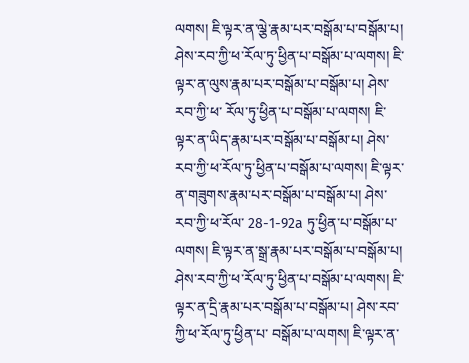ལགས། ཇི་ལྟར་ན་ལྕེ་རྣམ་པར་བསྒོམ་པ་བསྒོམ་པ། ཤེས་རབ་ཀྱི་ཕ་རོལ་ཏུ་ཕྱིན་པ་བསྒོམ་པ་ལགས། ཇི་ལྟར་ན་ལུས་རྣམ་པར་བསྒོམ་པ་བསྒོམ་པ། ཤེས་རབ་ཀྱི་ཕ་ རོལ་ཏུ་ཕྱིན་པ་བསྒོམ་པ་ལགས། ཇི་ལྟར་ན་ཡིད་རྣམ་པར་བསྒོམ་པ་བསྒོམ་པ། ཤེས་རབ་ཀྱི་ཕ་རོལ་ཏུ་ཕྱིན་པ་བསྒོམ་པ་ལགས། ཇི་ལྟར་ན་གཟུགས་རྣམ་པར་བསྒོམ་པ་བསྒོམ་པ། ཤེས་རབ་ཀྱི་ཕ་རོལ་ 28-1-92a ཏུ་ཕྱིན་པ་བསྒོམ་པ་ལགས། ཇི་ལྟར་ན་སྒྲ་རྣམ་པར་བསྒོམ་པ་བསྒོམ་པ། ཤེས་རབ་ཀྱི་ཕ་རོལ་ཏུ་ཕྱིན་པ་བསྒོམ་པ་ལགས། ཇི་ལྟར་ན་དྲི་རྣམ་པར་བསྒོམ་པ་བསྒོམ་པ། ཤེས་རབ་ཀྱི་ཕ་རོལ་ཏུ་ཕྱིན་པ་ བསྒོམ་པ་ལགས། ཇི་ལྟར་ན་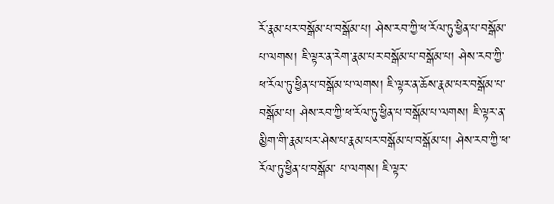རོ་རྣམ་པར་བསྒོམ་པ་བསྒོམ་པ། ཤེས་རབ་ཀྱི་ཕ་རོལ་ཏུ་ཕྱིན་པ་བསྒོམ་པ་ལགས། ཇི་ལྟར་ན་རེག་རྣམ་པར་བསྒོམ་པ་བསྒོམ་པ། ཤེས་རབ་ཀྱི་ཕ་རོལ་ཏུ་ཕྱིན་པ་བསྒོམ་པ་ལགས། ཇི་ལྟར་ན་ཆོས་རྣམ་པར་བསྒོམ་པ་བསྒོམ་པ། ཤེས་རབ་ཀྱི་ཕ་རོལ་ཏུ་ཕྱིན་པ་བསྒོམ་པ་ལགས། ཇི་ལྟར་ན་མྱིག་གི་རྣམ་པར་ཤེས་པ་རྣམ་པར་བསྒོམ་པ་བསྒོམ་པ། ཤེས་རབ་ཀྱི་ཕ་རོལ་ཏུ་ཕྱིན་པ་བསྒོམ་ པ་ལགས། ཇི་ལྟར་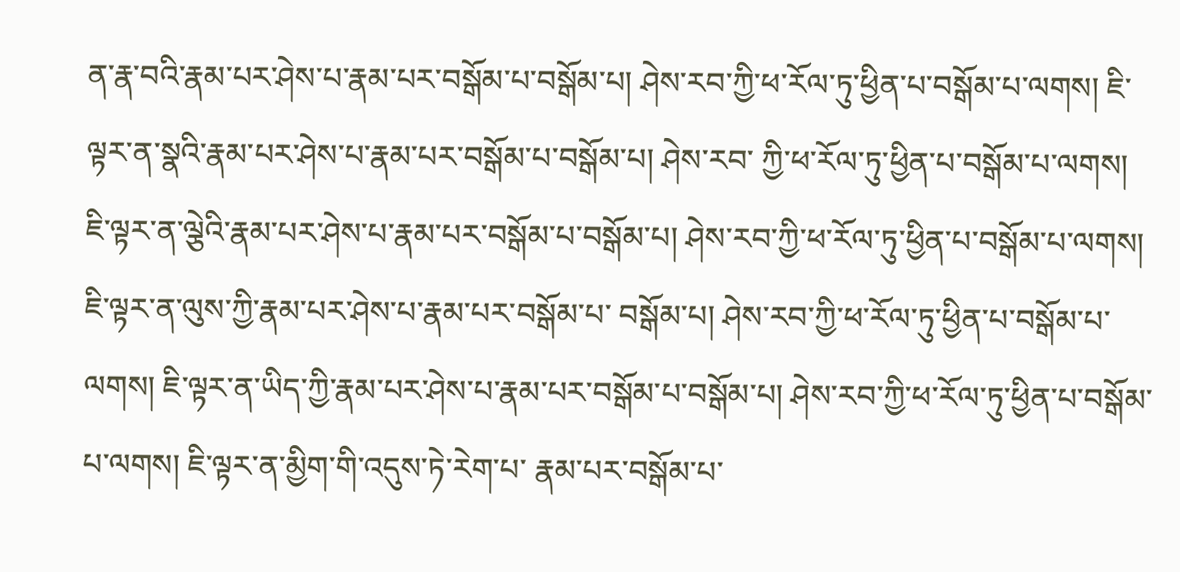ན་རྣ་བའི་རྣམ་པར་ཤེས་པ་རྣམ་པར་བསྒོམ་པ་བསྒོམ་པ། ཤེས་རབ་ཀྱི་ཕ་རོལ་ཏུ་ཕྱིན་པ་བསྒོམ་པ་ལགས། ཇི་ལྟར་ན་སྣའི་རྣམ་པར་ཤེས་པ་རྣམ་པར་བསྒོམ་པ་བསྒོམ་པ། ཤེས་རབ་ ཀྱི་ཕ་རོལ་ཏུ་ཕྱིན་པ་བསྒོམ་པ་ལགས། ཇི་ལྟར་ན་ལྕེའི་རྣམ་པར་ཤེས་པ་རྣམ་པར་བསྒོམ་པ་བསྒོམ་པ། ཤེས་རབ་ཀྱི་ཕ་རོལ་ཏུ་ཕྱིན་པ་བསྒོམ་པ་ལགས། ཇི་ལྟར་ན་ལུས་ཀྱི་རྣམ་པར་ཤེས་པ་རྣམ་པར་བསྒོམ་པ་ བསྒོམ་པ། ཤེས་རབ་ཀྱི་ཕ་རོལ་ཏུ་ཕྱིན་པ་བསྒོམ་པ་ལགས། ཇི་ལྟར་ན་ཡིད་ཀྱི་རྣམ་པར་ཤེས་པ་རྣམ་པར་བསྒོམ་པ་བསྒོམ་པ། ཤེས་རབ་ཀྱི་ཕ་རོལ་ཏུ་ཕྱིན་པ་བསྒོམ་པ་ལགས། ཇི་ལྟར་ན་མྱིག་གི་འདུས་ཏེ་རེག་པ་ རྣམ་པར་བསྒོམ་པ་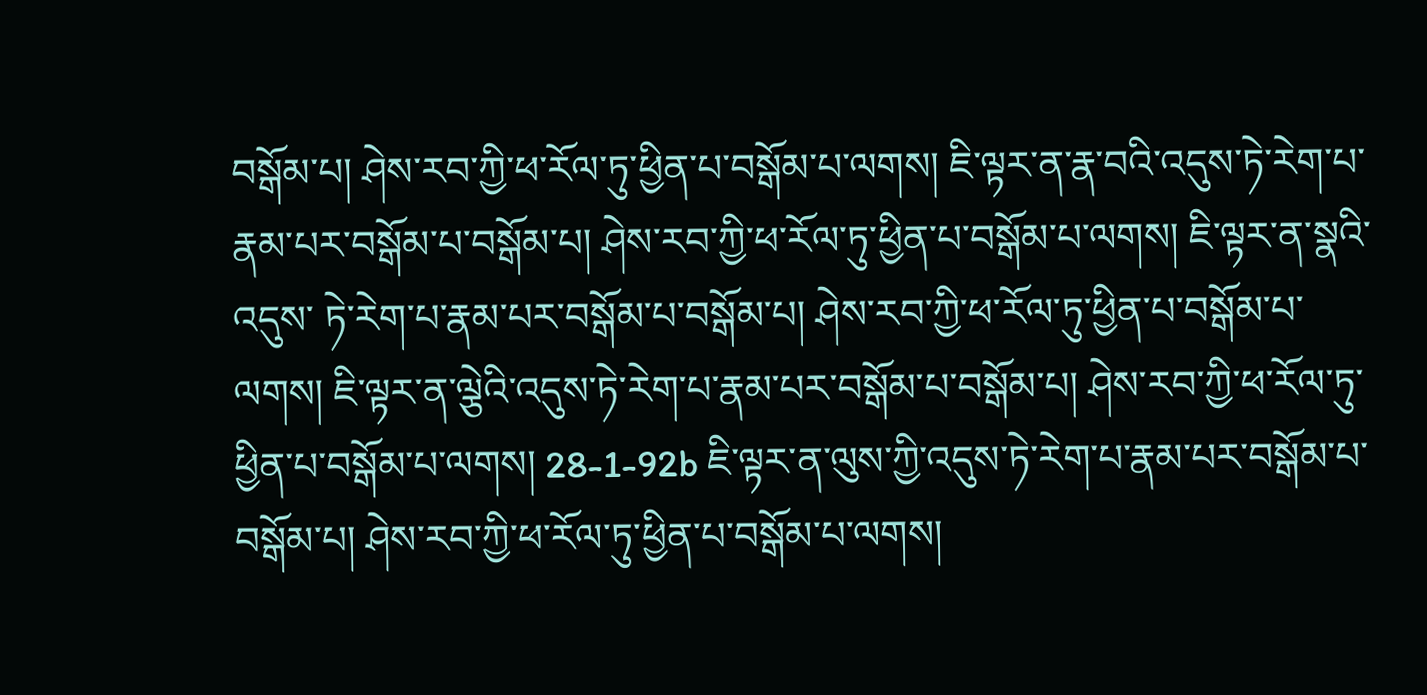བསྒོམ་པ། ཤེས་རབ་ཀྱི་ཕ་རོལ་ཏུ་ཕྱིན་པ་བསྒོམ་པ་ལགས། ཇི་ལྟར་ན་རྣ་བའི་འདུས་ཏེ་རེག་པ་རྣམ་པར་བསྒོམ་པ་བསྒོམ་པ། ཤེས་རབ་ཀྱི་ཕ་རོལ་ཏུ་ཕྱིན་པ་བསྒོམ་པ་ལགས། ཇི་ལྟར་ན་སྣའི་འདུས་ ཏེ་རེག་པ་རྣམ་པར་བསྒོམ་པ་བསྒོམ་པ། ཤེས་རབ་ཀྱི་ཕ་རོལ་ཏུ་ཕྱིན་པ་བསྒོམ་པ་ལགས། ཇི་ལྟར་ན་ལྕེའི་འདུས་ཏེ་རེག་པ་རྣམ་པར་བསྒོམ་པ་བསྒོམ་པ། ཤེས་རབ་ཀྱི་ཕ་རོལ་ཏུ་ཕྱིན་པ་བསྒོམ་པ་ལགས། 28-1-92b ཇི་ལྟར་ན་ལུས་ཀྱི་འདུས་ཏེ་རེག་པ་རྣམ་པར་བསྒོམ་པ་བསྒོམ་པ། ཤེས་རབ་ཀྱི་ཕ་རོལ་ཏུ་ཕྱིན་པ་བསྒོམ་པ་ལགས།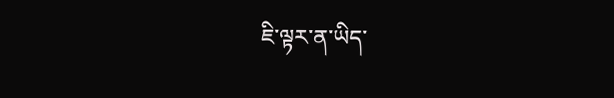ཇི་ལྟར་ན་ཡིད་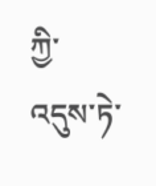ཀྱི་འདུས་ཏེ་